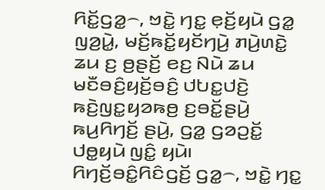ꤖꤢꤩ꤭ꤞꤤ꤭꤮, ꤠꤢꤧ꤭ ꤚꤢ꤭ ꤕ꤫ꤢꤩ꤬ꤟꤣꤧ ꤞꤤ꤭ ꤜꤤ꤬ꤣꤧ꤭, ꤗꤢꤩ꤬ꤒꤢꤩ꤭ꤟꤢꤩꤚꤣꤧ꤬ ꤊꤣꤧ꤬ꤛꤢꤧ꤭ ꤘꤣ ꤢ꤬ ꤥ꤬ꤔꤢꤩ꤬ ꤕꤢ꤬ ꤡꤣꤧ ꤘꤣ ꤗꤢꤪꤋꤢꤨ꤬ꤟꤢꤩ꤬ꤋꤢꤨ꤬ ꤓꤝꤢ꤭ꤓꤢꤧ꤬ ꤒꤢꤧ꤬ꤜꤢ꤭ꤟꤤꤒꤥ꤬ ꤢ꤬ꤋꤢꤩ꤭ꤔꤣꤧ꤬ ꤒꤣ꤬ꤖꤚꤢꤩ꤬ ꤔꤣꤧ꤬, ꤞꤤ꤭ ꤞꤤꤑꤢꤩ꤭ ꤓꤥ꤭ꤟꤣꤧ ꤜꤢꤨ꤭ ꤟꤣꤧ꤯ ꤖꤚꤢꤩ꤬ꤋꤢꤨ꤭ꤖꤢꤨꤞꤢꤩ꤬ ꤞꤤ꤭꤮, ꤠꤢꤧ꤭ ꤚꤢ꤭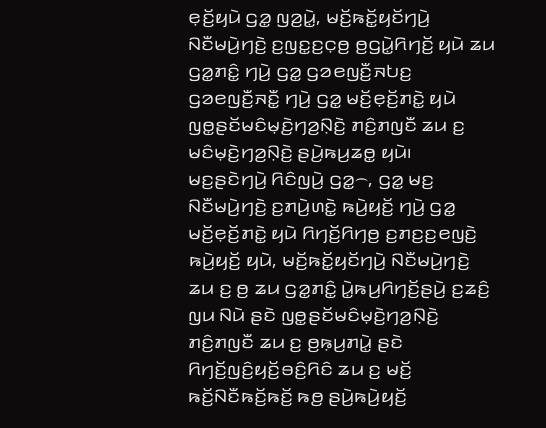ꤕ꤫ꤢꤩ꤬ꤟꤣꤧ ꤞꤤ꤭ ꤜꤤ꤬ꤣꤧ꤭, ꤗꤢꤩ꤬ꤒꤢꤩ꤭ꤟꤢꤩꤚꤣꤧ꤬ ꤡꤢꤪꤗꤣꤧ꤬ꤚꤢꤧ꤬ ꤢ꤬ꤜꤢ꤭ꤢ꤬ꤍ꤫ꤥ꤬ ꤥ꤬ꤞꤣꤧ꤭ꤖꤚꤢꤩ꤬ ꤟꤣꤧ ꤘꤣ ꤞꤤ꤭ꤊꤢꤨ꤭ ꤚꤣꤧ꤬ ꤞꤤ꤭ ꤞꤤꤕꤜꤢꤪ꤬ꤏꤝꤢ꤬ ꤞꤤꤕꤜꤢꤪ꤬ꤏꤢꤪ꤭ ꤚꤣꤧ꤬ ꤞꤤ꤭ ꤗꤢꤩ꤬ꤕ꤫ꤢꤩ꤬ꤊꤢꤧ꤭ ꤟꤣꤧ ꤜꤥ꤭ꤔꤢꤩꤗꤢꤨꤗ꤫ꤢꤧ꤬ꤚꤤ꤬ꤡ꤫ꤢꤧ꤬ ꤊꤢꤨ꤬ꤊꤜꤢꤪ ꤘꤣ ꤢ꤬ ꤗꤢꤨꤗ꤫ꤢꤧ꤬ꤚꤤ꤬ꤡ꤫ꤢꤧ꤬ ꤔꤣꤧ꤬ꤒꤣ꤬ꤘꤥ꤭ ꤟꤣꤧ꤯
ꤗꤢ꤬ꤔꤢꤧꤚꤣꤧ꤬ ꤖꤢꤨꤜꤣꤧ꤬ ꤞꤤ꤭꤮, ꤞꤤ꤭ ꤗꤢ꤬ ꤡꤢꤪꤗꤣꤧ꤬ꤚꤢꤧ꤬ ꤢ꤬ꤊꤣꤧ꤬ꤛꤢꤧ꤭ ꤒꤣꤧ꤬ꤟꤢꤩ꤬ ꤚꤣꤧ꤬ ꤞꤤ꤭ ꤗꤢꤩ꤬ꤕ꤫ꤢꤩ꤬ꤊꤢꤧ꤭ ꤟꤣꤧ ꤖꤚꤢꤩ꤬ꤖꤚꤥ꤬ ꤢ꤬ꤊꤢ꤬ꤢ꤬ꤕꤜꤢꤧ꤬ ꤒꤣꤧ꤬ꤟꤢꤩ꤬ ꤟꤣꤧ, ꤗꤢꤩ꤬ꤒꤢꤩ꤭ꤟꤢꤩꤚꤣꤧ꤬ ꤡꤢꤪꤗꤣꤧ꤬ꤚꤢꤧ꤬ ꤘꤣ ꤢ꤬ ꤥ꤬ ꤘꤣ ꤞꤤ꤭ꤊꤢꤨ꤭ ꤣꤧ꤭ꤒꤣ꤬ꤖꤚꤢꤩ꤬ꤔꤣꤧ꤬ ꤢ꤬ꤘꤢꤨ꤬ ꤜꤣ ꤡꤣꤧ ꤔꤢꤧ ꤜꤥ꤭ꤔꤢꤩꤗꤢꤨꤗ꤫ꤢꤧ꤬ꤚꤤ꤬ꤡ꤫ꤢꤧ꤬ ꤊꤢꤨ꤬ꤊꤜꤢꤪ ꤘꤣ ꤢ꤬ ꤥ꤬ꤒ꤫ꤣ꤬ꤊꤣꤧ꤭ ꤔꤢꤧ ꤖꤚꤢꤩ꤬ꤜꤢꤨ꤬ꤟꤢꤩ꤬ꤋꤢꤨ꤬ꤖꤢꤨ ꤘꤣ ꤢ꤬ ꤗꤢꤩ꤬ ꤒꤢꤩ꤬ꤡꤢꤪꤒꤢꤩ꤬ꤒꤢꤩ꤬ ꤒꤥ꤬ ꤔꤣꤧ꤬ꤒꤣꤧ꤬ꤟꤢꤩ꤬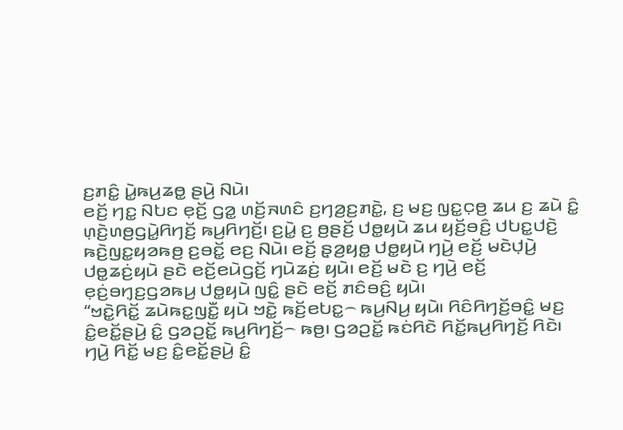ꤢ꤬ꤊꤢꤨ꤭ ꤣꤧ꤭ꤒꤣ꤬ꤘꤥ꤭ ꤔꤣꤧ꤬ ꤡꤣꤧ꤯
ꤕꤢꤩ꤬ ꤚꤢ꤭ ꤡꤝꤢ ꤕ꤫ꤢꤩ꤬ ꤞꤤ꤭ ꤛꤢꤩ꤬ꤏꤛꤢꤨ ꤢ꤬ꤚꤤ꤬ꤢ꤬ꤊꤢꤧ꤭, ꤢ꤬ ꤗꤢ꤬ ꤜꤢ꤭ꤍ꤫ꤥ꤬ ꤘꤣ ꤢ꤬ ꤘꤣꤧ ꤢꤨ꤭ ꤛ꤫ꤢꤧ꤬ꤛꤥ꤬ꤞꤣꤧ꤭ꤖꤚꤢꤩ꤬ ꤒꤣ꤬ꤖꤚꤢꤩ꤬꤯ ꤢ꤬ꤣꤧ꤭ ꤢ꤬ ꤥ꤬ꤔꤢꤩ꤬ ꤓꤥ꤭ꤟꤣꤧ ꤘꤣ ꤟꤢꤩ꤬ꤋꤢꤨ꤬ ꤓꤝꤢ꤭ꤓꤢꤧ꤬ ꤒꤢꤧ꤬ꤜꤢ꤭ꤟꤤꤒꤥ꤬ ꤢ꤬ꤋꤢꤩ꤭ ꤕꤢ꤬ ꤡꤣꤧ꤯ ꤕꤢꤩ꤬ ꤔ꤫ꤤ꤬ꤟꤥ꤭ ꤓꤥ꤭ꤟꤣꤧ ꤚꤣꤧ꤬ ꤕꤢꤩ꤬ ꤗꤢꤧꤓ꤫ꤣꤧ꤬ ꤓꤥ꤭ꤘꤢꤦ꤬ꤟꤣꤧ ꤔꤢꤧ ꤕꤢꤩ꤬ꤕꤣꤧꤞꤢꤩ꤬ ꤚꤣꤧꤘꤢꤦ꤬ ꤟꤣꤧ꤯ ꤕꤢꤩ꤬ ꤗꤢꤧ ꤢ꤬ ꤚꤣꤧ꤬ ꤕꤢꤩ꤬ ꤕ꤫ꤢꤦ꤬ꤋꤚ꤫ꤢ꤬ꤞꤤꤒꤣ꤬ ꤓꤥ꤭ꤟꤣꤧ ꤜꤢꤨ꤭ ꤔꤢꤧ ꤕꤢꤩ꤬ ꤊꤢꤨꤋꤢꤨ꤬ ꤟꤣꤧ꤯
“ꤠꤢꤧ꤭ꤖꤢꤩ꤭ ꤘꤣꤧꤒꤢ꤭ꤜꤢꤪ꤭ ꤟꤣꤧ ꤠꤢꤧ꤭ ꤒꤢꤩ꤬ꤕꤝꤢ꤭꤮ ꤒꤣ꤬ꤡꤣ꤬ ꤟꤣꤧ꤯ ꤖꤢꤨꤖꤚꤢꤩ꤬ꤋꤢꤨ꤭ ꤗꤢ꤬ ꤢꤨ꤭ꤕꤢꤩ꤭ꤔꤣꤧ꤬ ꤢꤨ꤭ ꤞꤤꤑꤢꤩ꤭ ꤒꤣ꤬ꤖꤚꤢꤩ꤬꤮ ꤒꤥ꤬꤯ ꤞꤤꤑꤢꤩ꤭ ꤒꤢꤦꤖꤢꤧ ꤖꤢꤩ꤭ꤒꤣ꤬ꤖꤚꤢꤩ꤬ ꤖꤢꤧ꤯ ꤚꤣꤧ꤬ ꤖꤢꤩ꤭ ꤗꤢ꤬ ꤢꤨ꤭ꤕꤢꤩ꤭ꤔꤣꤧ꤬ ꤢꤨ꤭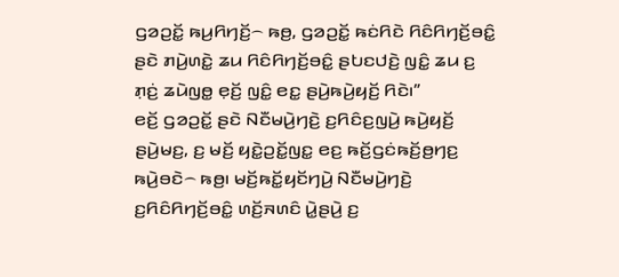ꤞꤤꤑꤢꤩ꤭ ꤒꤣ꤬ꤖꤚꤢꤩ꤬꤮ ꤒꤥ꤬, ꤞꤤꤑꤢꤩ꤭ ꤒꤢꤦꤖꤢꤧ ꤖꤢꤨꤖꤚꤢꤩ꤬ꤋꤢꤨ꤭ ꤔꤢꤧ ꤊꤣꤧ꤬ꤛꤢꤧ꤭ ꤘꤣ ꤖꤢꤨꤖꤚꤢꤩ꤬ꤋꤢꤨ꤭ ꤔꤝꤢꤓꤢꤧ꤬ ꤜꤢꤨ꤭ ꤘꤣ ꤢ꤬ ꤊ꤫ꤢꤦ꤬ ꤘꤣꤧꤜꤥ꤭ ꤕ꤫ꤢꤩ꤬ ꤜꤢꤨ꤭ ꤕꤢ꤭ ꤔꤣꤧ꤬ꤒꤣꤧ꤬ꤟꤢꤩ꤬ ꤖꤢꤧ꤯”
ꤕꤢꤩ꤬ ꤞꤤꤑꤢꤩ꤭ ꤔꤢꤧ ꤡꤢꤪꤗꤣꤧ꤬ꤚꤢꤧ꤬ ꤢ꤬ꤖꤢꤨꤢ꤬ꤜꤣꤧ꤬ ꤒꤣꤧ꤬ꤟꤢꤩ꤬ ꤔꤣꤧ꤬ꤗꤢ꤬, ꤢ꤬ ꤗꤢꤩ꤬ ꤟꤢꤧ꤭ꤑꤢꤩ꤭ꤜꤢ꤭ ꤕꤢ꤬ ꤒꤢꤩ꤬ꤞꤢꤦꤒꤢꤩ꤬ꤥ꤬ꤚꤢ꤬ ꤒꤣꤧ꤬ꤋꤢꤧ꤮ ꤒꤥ꤬꤯ ꤗꤢꤩ꤬ꤒꤢꤩ꤭ꤟꤢꤩꤚꤣꤧ꤬ ꤡꤢꤪꤗꤣꤧ꤬ꤚꤢꤧ꤬ ꤢ꤬ꤖꤢꤨꤖꤚꤢꤩ꤬ꤋꤢꤨ꤭ ꤛꤢꤩ꤬ꤏꤛꤢꤨ ꤣꤧ꤭ꤔꤣꤧ꤬ ꤢ꤬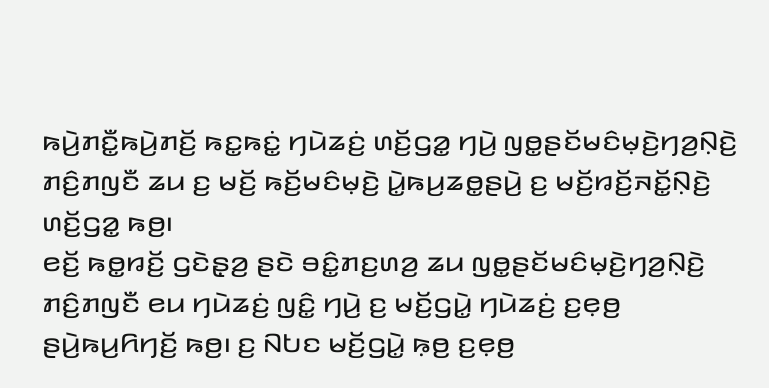ꤒꤣꤧ꤬ꤊꤢꤪ꤭ꤒꤣꤧ꤬ꤊꤢꤩ꤬ ꤒꤢ꤭ꤒꤢꤦ꤭ ꤚꤣꤧꤘꤢꤦ꤬ ꤛꤢꤩ꤬ꤞꤤ꤭ ꤚꤣꤧ꤬ ꤜꤥ꤭ꤔꤢꤩꤗꤢꤨꤗ꤫ꤢꤧ꤬ꤚꤤ꤬ꤡ꤫ꤢꤧ꤬ ꤊꤢꤨ꤬ꤊꤜꤢꤪ ꤘꤣ ꤢ꤬ ꤗꤢꤩ꤬ ꤒꤢꤩ꤬ꤗꤢꤨꤗ꤫ꤢꤧ꤬ ꤣꤧ꤭ꤒꤣ꤬ꤘꤥ꤭ꤔꤣꤧ꤬ ꤢ꤬ ꤗꤢꤩ꤬ꤙꤢꤩ꤬ꤏꤢꤩ꤭ꤡ꤫ꤢꤧ꤬ ꤛꤢꤩ꤬ꤞꤤ꤭ ꤒꤥ꤬꤯
ꤕꤢꤩ꤬ ꤒꤥ꤭ꤙꤢꤩ꤬ ꤞꤢꤧꤔ꤫ꤤ꤬ ꤔꤢꤧ ꤋꤢꤨ꤭ꤊꤢ꤬ꤛꤤ꤬ ꤘꤣ ꤜꤥ꤭ꤔꤢꤩꤗꤢꤨꤗ꤫ꤢꤧ꤬ꤚꤤ꤬ꤡ꤫ꤢꤧ꤬ ꤊꤢꤨ꤬ꤊꤜꤢꤪ ꤕꤣ ꤚꤣꤧꤘꤢꤦ꤬ ꤜꤢꤨ꤭ ꤚꤣꤧ꤬ ꤢ꤬ ꤗꤢꤩ꤬ꤞꤣꤧ꤭ ꤚꤣꤧꤘꤢꤦ꤬ ꤢ꤬ꤕ꤫ꤥ꤬ ꤔꤣꤧ꤬ꤒꤣ꤬ꤖꤚꤢꤩ꤬ ꤒꤥ꤬꤯ ꤢ꤬ ꤡꤝꤢ ꤗꤢꤩ꤬ꤞꤣꤧ꤭ ꤒ꤫ꤥ꤬ ꤢ꤬ꤕ꤫ꤥ꤬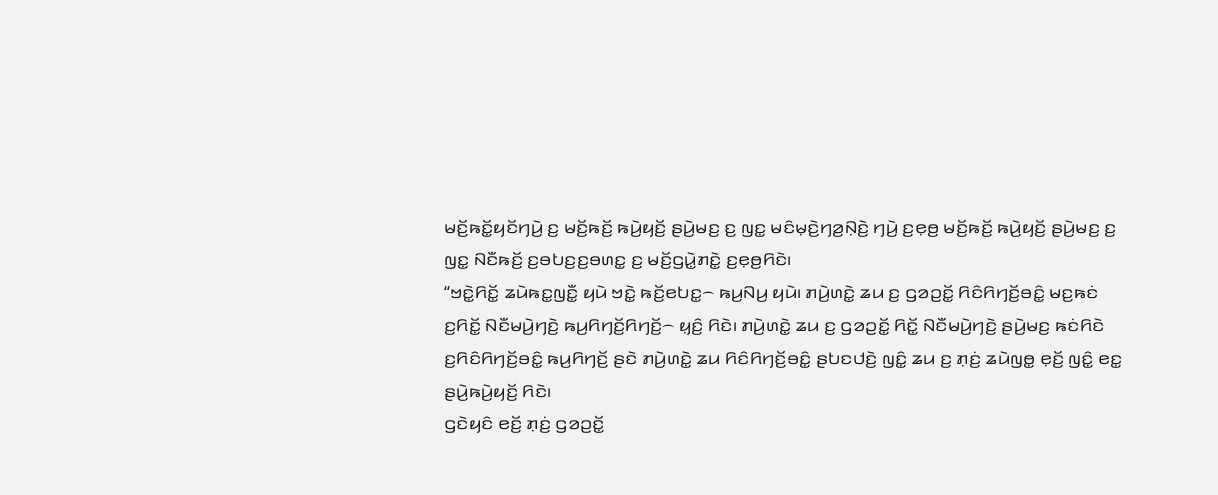ꤗꤢꤩ꤬ꤒꤢꤩ꤭ꤟꤢꤩꤚꤣꤧ꤬ ꤢ꤬ ꤗꤢꤩ꤬ꤒꤢꤩ꤬ ꤒꤣꤧ꤬ꤟꤢꤩ꤬ ꤔꤣꤧ꤬ꤗꤢ꤬ ꤢ꤬ ꤜꤢ꤭ ꤗꤢꤨꤗ꤫ꤢꤧ꤬ꤚꤤ꤬ꤡ꤫ꤢꤧ꤬ ꤚꤣꤧ꤬ ꤢ꤬ꤕ꤫ꤥ꤬ ꤗꤢꤩ꤬ꤒꤢꤩ꤬ ꤒꤣꤧ꤬ꤟꤢꤩ꤬ ꤔꤣꤧ꤬ꤗꤢ꤬ ꤢ꤬ ꤜꤢ꤭ ꤡꤢꤪꤒꤢꤩ꤬ ꤢ꤬ꤋꤝꤢ꤬ꤢ꤬ꤋꤛꤢ꤭ ꤢ꤬ ꤗꤢꤩ꤬ꤞꤣꤧ꤭ꤊꤢꤧ꤭ ꤢ꤬ꤕ꤫ꤥ꤬ꤖꤢꤧ꤯
“ꤠꤢꤧ꤭ꤖꤢꤩ꤭ ꤘꤣꤧꤒꤢ꤭ꤜꤢꤪ꤭ ꤟꤣꤧ ꤠꤢꤧ꤭ ꤒꤢꤩ꤬ꤕꤝꤢ꤭꤮ ꤒꤣ꤬ꤡꤣ꤬ ꤟꤣꤧ꤯ ꤊꤣꤧ꤬ꤛꤢꤧ꤭ ꤘꤣ ꤢ꤬ ꤞꤤꤑꤢꤩ꤭ ꤖꤢꤨꤖꤚꤢꤩ꤬ꤋꤢꤨ꤭ ꤗꤢ꤬ꤒꤢꤦ ꤢ꤬ꤖꤢꤩ꤭ ꤡꤢꤪꤗꤣꤧ꤬ꤚꤢꤧ꤬ ꤒꤣ꤬ꤖꤚꤢꤩ꤬ꤖꤚꤢꤩ꤬꤮ ꤟ꤫ꤢꤨ꤬ ꤖꤢꤧ꤯ ꤊꤣꤧ꤬ꤛꤢꤧ꤭ ꤘꤣ ꤢ꤬ ꤞꤤꤑꤢꤩ꤭ ꤖꤢꤩ꤭ ꤡꤢꤪꤗꤣꤧ꤬ꤚꤢꤧ꤬ ꤔꤣꤧ꤬ꤗꤢ꤬ ꤒꤢꤦꤖꤢꤧ ꤢ꤬ꤖꤢꤨꤖꤚꤢꤩ꤬ꤋꤢꤨ꤭ ꤒꤣ꤬ꤖꤚꤢꤩ꤬ ꤔꤢꤧ ꤊꤣꤧ꤬ꤛꤢꤧ꤭ ꤘꤣ ꤖꤢꤨꤖꤚꤢꤩ꤬ꤋꤢꤨ꤭ ꤔꤝꤢꤓꤢꤧ꤬ ꤜꤢꤨ꤭ ꤘꤣ ꤢ꤬ ꤊ꤫ꤢꤦ꤬ ꤘꤣꤧꤜꤥ꤭ ꤕ꤫ꤢꤩ꤬ ꤜꤢꤨ꤭ ꤕꤢ꤭ ꤔꤣꤧ꤬ꤒꤣꤧ꤬ꤟꤢꤩ꤬ ꤖꤢꤧ꤯
ꤞꤢꤧꤟꤢꤨ ꤕꤢꤩ꤬ ꤊ꤫ꤢꤦ꤬ ꤞꤤꤑꤢꤩ꤭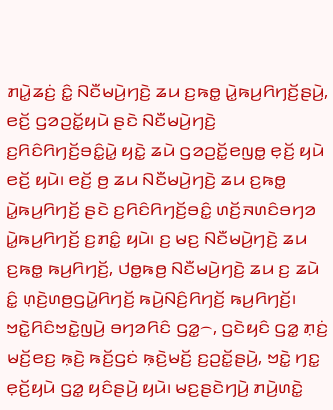ꤊꤣꤧ꤭ꤘꤢꤦ꤬ ꤢꤨ꤭ ꤡꤢꤪꤗꤣꤧ꤬ꤚꤢꤧ꤬ ꤘꤣ ꤢ꤬ꤒꤥ꤭ ꤣꤧ꤭ꤒꤣ꤬ꤖꤚꤢꤩ꤬ꤔꤣꤧ꤬, ꤕꤢꤩ꤬ ꤞꤤꤑꤢꤩ꤭ꤟꤣꤧ ꤔꤢꤧ ꤡꤢꤪꤗꤣꤧ꤬ꤚꤢꤧ꤬ ꤢ꤬ꤖꤢꤨꤖꤚꤢꤩ꤬ꤋꤢꤨ꤭ꤣꤧ꤭ ꤟꤢꤧ꤭ ꤘꤣꤧ ꤞꤤꤑꤢꤩ꤭ꤕꤜꤥ꤭ ꤕ꤫ꤢꤩ꤬ ꤟꤣꤧ ꤕꤢꤩ꤬ ꤟꤣꤧ꤯ ꤕꤢꤩ꤬ ꤥ꤬ ꤘꤣ ꤡꤢꤪꤗꤣꤧ꤬ꤚꤢꤧ꤬ ꤘꤣ ꤢ꤬ꤒꤥ꤭ ꤣꤧ꤭ꤒꤣ꤬ꤖꤚꤢꤩ꤬ ꤔꤢꤧ ꤢ꤬ꤖꤢꤨꤖꤚꤢꤩ꤬ꤋꤢꤨ꤭ ꤛꤢꤩ꤬ꤏꤛꤢꤨꤋꤚꤤ ꤣꤧ꤭ꤒꤣ꤬ꤖꤚꤢꤩ꤬ ꤢ꤬ꤊꤢꤨ꤭ ꤟꤣꤧ꤯ ꤢ꤬ ꤗꤢ꤬ ꤡꤢꤪꤗꤣꤧ꤬ꤚꤢꤧ꤬ ꤘꤣ ꤢ꤬ꤒꤥ꤭ ꤒꤣ꤬ꤖꤚꤢꤩ꤬, ꤓꤥ꤭ꤒꤥ꤬ ꤡꤢꤪꤗꤣꤧ꤬ꤚꤢꤧ꤬ ꤘꤣ ꤢ꤬ ꤘꤣꤧ ꤢꤨ꤭ ꤛ꤫ꤢꤧ꤬ꤛꤥ꤬ꤞꤣꤧ꤭ꤖꤚꤢꤩ꤬ ꤒꤣꤧ꤬ꤡꤢꤨ꤬ꤖꤚꤢꤩ꤬ ꤒꤣ꤬ꤖꤚꤢꤩ꤬꤯
ꤠꤢꤧ꤭ꤖꤢꤨꤠꤢꤧ꤭ꤜꤣꤧ꤬ ꤋꤚꤤꤖꤢꤨ ꤞꤤ꤭꤮, ꤞꤢꤧꤟꤢꤨ ꤞꤤ꤭ ꤊ꤫ꤢꤦ꤬ ꤗꤢꤩ꤬ꤕꤢ꤬ ꤒ꤫ꤢꤧ꤬ ꤒꤢꤩ꤬ꤞꤢꤦ ꤒ꤫ꤢꤧ꤬ꤗꤢꤩ꤬ ꤢ꤬ꤑꤢꤩ꤭ꤔꤣꤧ꤬, ꤠꤢꤧ꤭ ꤚꤢ꤭ ꤕ꤫ꤢꤩ꤬ꤟꤣꤧ ꤞꤤ꤭ ꤟꤢꤨꤔꤣꤧ꤬ ꤟꤣꤧ꤯ ꤗꤢ꤬ꤔꤢꤧꤚꤣꤧ꤬ ꤊꤣꤧ꤬ꤛꤢꤧ꤭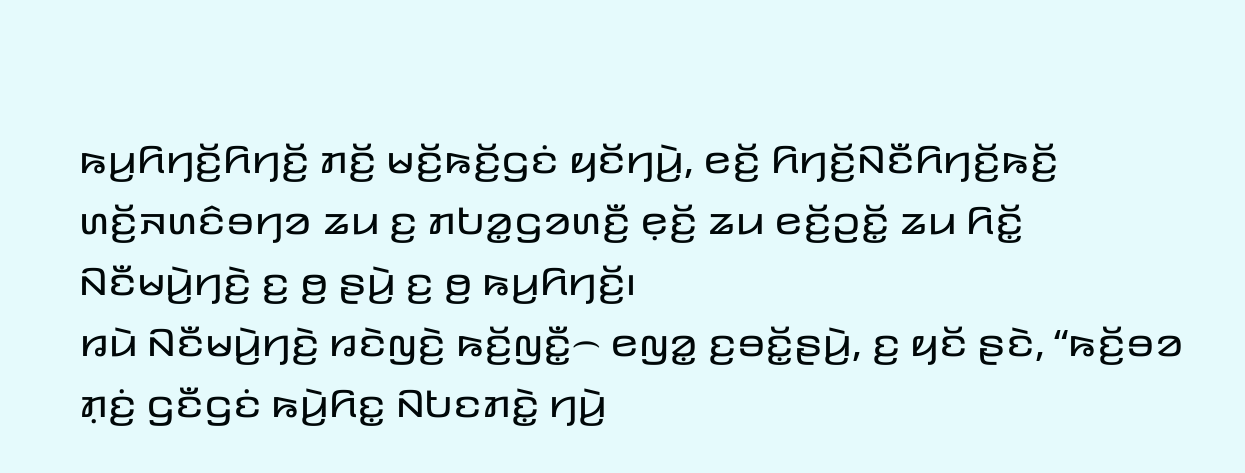ꤒꤣ꤬ꤖꤚꤢꤩ꤬ꤖꤚꤢꤩ꤬ ꤊꤢꤩ꤬ ꤗꤢꤩ꤬ꤒꤢꤩ꤬ꤞꤢꤦ ꤟꤢꤩꤚꤣꤧ꤬, ꤕꤢꤩ꤬ ꤖꤚꤢꤩ꤬ꤡꤢꤪꤖꤚꤢꤩ꤬ꤒꤢꤩ꤬ ꤛꤢꤩ꤬ꤏꤛꤢꤨꤋꤚꤤ ꤘꤣ ꤢ꤬ ꤊꤝꤤ꤭ꤞꤤꤛꤢꤪ꤬ ꤕ꤫ꤢꤩ꤬ ꤘꤣ ꤕꤢꤩ꤬ꤑꤢꤩ꤭ ꤘꤣ ꤖꤢꤩ꤭ ꤡꤢꤪꤗꤣꤧ꤬ꤚꤢꤧ꤬ ꤢ꤬ ꤥ꤬ ꤔꤣꤧ꤬ ꤢ꤬ ꤥ꤬ ꤒꤣ꤬ꤖꤚꤢꤩ꤬꤯
ꤙꤣꤧ ꤡꤢꤪꤗꤣꤧ꤬ꤚꤢꤧ꤬ ꤙꤢꤧꤜꤢꤧ꤬ ꤒꤢꤩ꤬ꤜꤢꤪ꤭꤮ ꤕꤜꤤ꤭ ꤢ꤬ꤋꤢꤩ꤭ꤔꤣꤧ꤬, ꤢ꤬ ꤟꤢꤩ ꤔꤢꤧ, “ꤒꤢꤩ꤬ꤋꤤ ꤊ꤫ꤢꤦ꤬ ꤞꤢꤪꤞꤢꤦ ꤒꤣꤧ꤬ꤖꤢ꤭ ꤡꤝꤢꤊꤢꤧ꤭ ꤚꤣꤧ꤬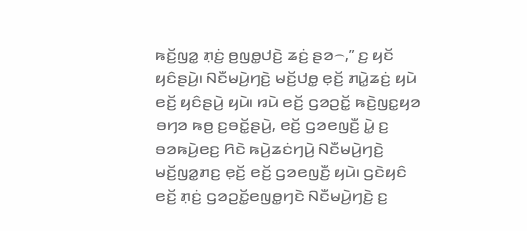ꤒꤢꤩ꤬ꤜꤤ꤭ ꤊ꤫ꤢꤦ꤬ ꤥ꤬ꤜꤥ꤭ꤓꤢꤧ꤬ ꤘꤢꤦ꤬ ꤔꤤ꤮,” ꤢ꤬ ꤟꤢꤩ ꤟꤢꤨꤔꤣꤧ꤬꤯ ꤡꤢꤪꤗꤣꤧ꤬ꤚꤢꤧ꤬ ꤗꤢꤩ꤬ꤓꤥ꤭ ꤕ꤫ꤢꤩ꤬ ꤊꤣꤧ꤭ꤘꤢꤦ꤬ ꤟꤣꤧ ꤕꤢꤩ꤬ ꤟꤢꤨꤔꤣꤧ꤬ ꤟꤣꤧ꤯ ꤙꤣꤧ ꤕꤢꤩ꤬ ꤞꤤꤑꤢꤩ꤭ ꤒꤢꤧ꤬ꤜꤢ꤭ꤟꤤ ꤋꤚꤤ ꤒꤥ꤬ ꤢ꤬ꤋꤢꤩ꤭ꤔꤣꤧ꤬, ꤕꤢꤩ꤬ ꤞꤤꤕꤜꤢꤪ꤬ ꤣꤧ꤭ ꤢ꤬ ꤋꤤꤒꤣꤧ꤬ꤕꤢ꤬ ꤖꤢꤧ ꤒꤣꤧ꤬ꤘꤢꤦꤚꤣꤧ꤬ ꤡꤢꤪꤗꤣꤧ꤬ꤚꤢꤧ꤬ ꤗꤢꤩ꤬ꤜꤤ꤭ꤊꤢ꤬ ꤕ꤫ꤢꤩ꤬ ꤕꤢꤩ꤬ ꤞꤤꤕꤜꤢꤪ꤬ ꤟꤣꤧ꤯ ꤞꤢꤧꤟꤢꤨ ꤕꤢꤩ꤬ ꤊ꤫ꤢꤦ꤬ ꤞꤤꤑꤢꤩ꤭ꤕꤜꤥ꤭ꤚꤢꤧ ꤡꤢꤪꤗꤣꤧ꤬ꤚꤢꤧ꤬ ꤢ꤬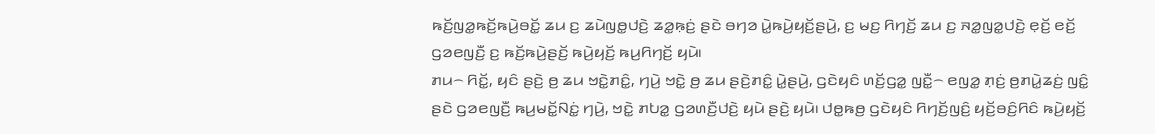ꤒꤢꤩ꤬ꤜꤤ꤭ꤒꤢꤩ꤬ꤒꤣꤧ꤬ꤋꤢꤩ꤭ ꤘꤣ ꤢ꤬ ꤘꤣꤧꤜꤥ꤭ꤓꤢꤧ꤬ ꤘꤤ꤭ꤒ꤫ꤢꤦ꤬ ꤔꤢꤧ ꤋꤚꤤ ꤣꤧ꤭ꤒꤣꤧ꤬ꤟꤢꤩ꤬ꤔꤣꤧ꤬, ꤢ꤬ ꤗꤢ꤬ ꤖꤚꤢꤩ꤬ ꤘꤣ ꤢ꤬ ꤏꤤ꤭ꤜꤤ꤭ꤓꤢꤧ꤬ ꤕ꤫ꤢꤩ꤬ ꤕꤢꤩ꤬ ꤞꤤꤕꤜꤢꤪ꤬ ꤢ꤬ ꤒꤢꤩ꤬ꤒꤣꤧ꤬ꤔꤢꤩ꤬ ꤒꤣꤧ꤬ꤟꤢꤩ꤬ ꤒꤣ꤬ꤖꤚꤢꤩ꤬ ꤟꤣꤧ꤯
ꤊꤣ꤮ ꤖꤢꤩ꤭, ꤟꤢꤨ ꤔꤢꤧ꤬ ꤥ꤬ ꤘꤣ ꤠꤢꤧ꤭ꤊꤢꤨ꤭, ꤚꤣꤧ꤬ ꤠꤢꤧ꤭ ꤥ꤬ ꤘꤣ ꤔꤢꤧ꤬ꤊꤢꤨ꤭ ꤣꤧ꤭ꤔꤣꤧ꤬, ꤞꤢꤧꤟꤢꤨ ꤛꤢꤩ꤬ꤞꤤ꤭ ꤜꤢꤪ꤭꤮ ꤕꤜꤤ꤭ ꤊ꤫ꤢꤦ꤬ ꤥ꤬ꤊꤣꤧ꤭ꤘꤢꤦ꤬ ꤜꤢꤨ꤭ ꤔꤢꤧ ꤞꤤꤕꤜꤢꤪ꤬ ꤒꤣ꤬ꤗꤢꤩ꤭ꤡꤢꤦ꤭ ꤚꤣꤧ꤬, ꤠꤢꤧ꤭ ꤊꤝꤤ꤭ ꤞꤤꤛꤢꤪ꤬ꤓꤢꤧ꤬ ꤟꤣꤧ ꤔꤢꤧ꤬ ꤟꤣꤧ꤯ ꤓꤥ꤭ꤒꤥ꤬ ꤞꤢꤧꤟꤢꤨ ꤖꤚꤢꤩ꤬ꤜꤢꤨ꤬ ꤟꤢꤩ꤬ꤋꤢꤨ꤬ꤖꤢꤨ ꤒꤣꤧ꤬ꤟꤢꤩ꤬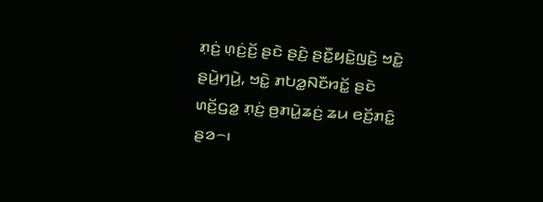ꤊ꤫ꤢꤦ꤬ ꤛ꤫ꤢꤦ꤬ꤢꤩ꤬ ꤔꤢꤧ ꤔꤢꤧ꤬ ꤔꤢꤪ꤭ꤟꤢꤧ꤭ꤜꤢꤧ꤬ ꤠꤢꤧ꤭ ꤔꤣꤧ꤬ꤚꤣꤧ꤬, ꤠꤢꤧ꤭ ꤊꤝꤤ꤭ꤡꤢꤪꤙꤢꤩ꤭ ꤔꤢꤧ ꤛꤢꤩ꤬ꤞꤤ꤭ ꤊ꤫ꤢꤦ꤬ ꤥ꤬ꤊꤣꤧ꤭ꤘꤢꤦ꤬ ꤘꤣ ꤕꤢꤩ꤬ꤊꤢꤨ꤭ ꤔꤤ꤮꤯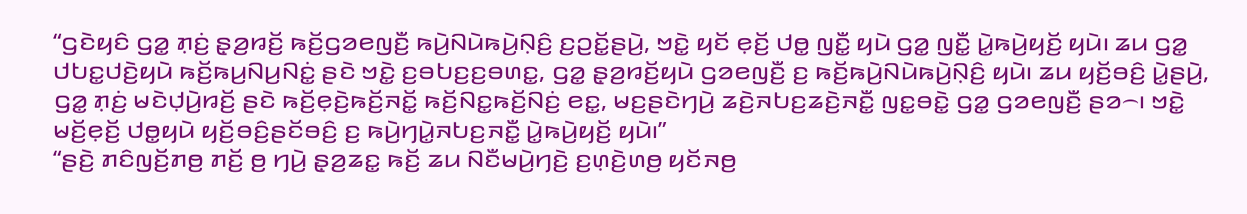“ꤞꤢꤧꤟꤢꤨ ꤞꤤ꤭ ꤊ꤫ꤢꤦ꤬ ꤔ꤫ꤤ꤬ꤙꤢꤩ꤬ ꤒꤢꤩ꤬ꤞꤤꤕꤜꤢꤪ꤬ ꤒꤣꤧ꤬ꤡꤣꤧꤒꤣꤧ꤬ꤡ꤫ꤢꤨ꤬ ꤢ꤬ꤑꤢꤩ꤭ꤔꤣꤧ꤬, ꤠꤢꤧ꤭ ꤟꤢꤩ ꤕ꤫ꤢꤩ꤬ ꤓꤥ꤭ ꤜꤢꤪ꤭ ꤟꤣꤧ ꤞꤤ꤭ ꤜꤢꤪ꤭ ꤣꤧ꤭ꤒꤣꤧ꤬ꤟꤢꤩ꤬ ꤟꤣꤧ꤯ ꤘꤣ ꤞꤤ꤭ ꤓꤝꤢ꤭ꤓꤢꤧ꤬ꤟꤣꤧ ꤒꤢꤩ꤬ꤒꤣ꤬ꤡꤣ꤬ꤡꤢꤦ꤭ ꤔꤢꤧ ꤠꤢꤧ꤭ ꤢ꤬ꤋꤝꤢ꤬ꤢ꤬ꤋꤛꤢ꤭, ꤞꤤ꤭ ꤔ꤫ꤤ꤬ꤙꤢꤩ꤬ꤟꤣꤧ ꤞꤤꤕꤜꤢꤪ꤬ ꤢ꤬ ꤒꤢꤩ꤬ꤒꤣꤧ꤬ꤡꤣꤧꤒꤣꤧ꤬ꤡ꤫ꤢꤨ꤬ ꤟꤣꤧ꤯ ꤘꤣ ꤟꤢꤩ꤬ꤋꤢꤨ꤬ ꤣꤧ꤭ꤔꤣꤧ꤬, ꤞꤤ꤭ ꤊ꤫ꤢꤦ꤬ ꤗꤢꤧꤓ꤫ꤣꤧ꤬ꤙꤢꤩ꤬ ꤔꤢꤧ ꤒꤢꤩ꤬ꤕ꤫ꤢꤧ꤬ꤒꤢꤩ꤬ꤏꤢꤩ꤭ ꤒꤢꤩ꤬ꤡꤢ꤭ꤒꤢꤩ꤬ꤡꤢꤦ꤬ ꤕꤢ꤭, ꤗꤢ꤬ꤔꤢꤧꤚꤣꤧ꤬ ꤘꤢꤧ꤬ꤏꤝꤢ꤬ꤘꤢꤧ꤬ꤏꤢꤪ꤭ ꤜꤢ꤭ꤋꤢꤧ꤭ ꤞꤤ꤭ ꤞꤤꤕꤜꤢꤪ꤬ ꤔꤤ꤮꤯ ꤠꤢꤧ꤭ ꤗꤢꤩ꤬ꤕ꤫ꤢꤩ꤬ ꤓꤥ꤭ꤟꤣꤧ ꤟꤢꤩ꤬ꤋꤢꤨ꤬ꤔꤢꤩꤋꤢꤨ꤬ ꤢ꤬ ꤒꤣꤧ꤬ꤚꤣꤧ꤭ꤏꤝꤢ꤬ꤏꤢꤪ꤭ ꤣꤧ꤭ꤒꤣꤧ꤬ꤟꤢꤩ꤬ ꤟꤣꤧ꤯”
“ꤔꤢꤧ꤬ ꤊꤢꤨꤜꤢꤩ꤬ꤊꤥ꤬ ꤊꤢꤩ꤬ ꤥ꤬ ꤚꤣꤧ꤬ ꤔ꤫ꤤ꤬ꤘꤢ꤭ ꤒꤢꤩ꤬ ꤘꤣ ꤡꤢꤪꤗꤣꤧ꤬ꤚꤢꤧ꤬ ꤢ꤬ꤛ꤫ꤢꤧ꤬ꤛꤥ꤬ ꤟꤢꤩꤏꤥ꤬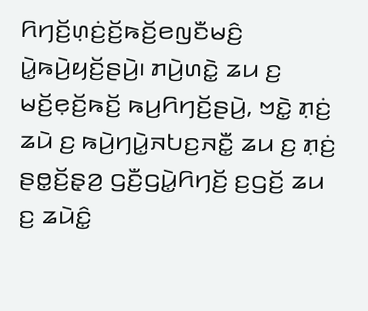ꤖꤚꤢꤩ꤬ꤛ꤫ꤢꤦ꤬ꤢꤩ꤬ꤒꤢꤩ꤬ꤕꤜꤢꤪꤗꤢꤨ꤬ ꤣꤧ꤭ꤒꤣꤧ꤬ꤟꤢꤩ꤬ꤔꤣꤧ꤬꤯ ꤊꤣꤧ꤬ꤛꤢꤧ꤭ ꤘꤣ ꤢ꤬ ꤗꤢꤩ꤬ꤕ꤫ꤢꤩ꤬ꤒꤢꤩ꤬ ꤒꤣ꤬ꤖꤚꤢꤩ꤬ꤔꤣꤧ꤬, ꤠꤢꤧ꤭ ꤊ꤫ꤢꤦ꤬ ꤘꤣꤧ ꤢ꤬ ꤒꤣꤧ꤬ꤚꤣꤧ꤭ꤏꤝꤢ꤬ꤏꤢꤪ꤭ ꤘꤣ ꤢ꤬ ꤊ꤫ꤢꤦ꤬ ꤔꤥ꤭ꤢꤩ꤬ꤔ꤫ꤤ꤬ ꤞꤢꤪ꤬ꤞꤣꤧ꤭ꤖꤚꤢꤩ꤬ ꤢ꤬ꤞꤢꤩ꤬ ꤘꤣ ꤢ꤬ ꤘꤣꤧꤢꤨ꤭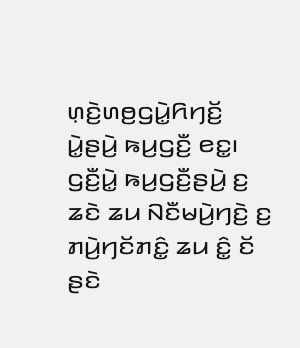ꤛ꤫ꤢꤧ꤬ꤛꤥ꤬ꤞꤣꤧ꤭ꤖꤚꤢꤩ꤬ ꤣꤧ꤭ꤔꤣꤧ꤬ ꤒꤣ꤬ꤞꤢꤪ꤬ ꤕꤢ꤭꤯ ꤞꤢꤪ꤬ꤣꤧ꤭ ꤒꤣ꤬ꤞꤢꤪ꤬ꤔꤣꤧ꤬ ꤢ꤬ ꤘꤢꤧ ꤘꤣ ꤡꤢꤪꤗꤣꤧ꤬ꤚꤢꤧ꤬ ꤢ꤬ ꤊꤣꤧ꤬ꤚꤢꤩꤊꤢꤨ꤭ ꤘꤣ ꤢꤨ꤭ ꤢꤩ ꤔꤢꤧ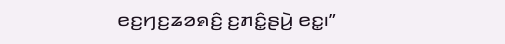ꤕꤢ꤬ꤚꤢ꤬ꤘꤤꤎꤢꤨ꤬ ꤢ꤬ꤊꤢꤨ꤭ꤔꤣꤧ꤬ ꤕꤢ꤭꤯”